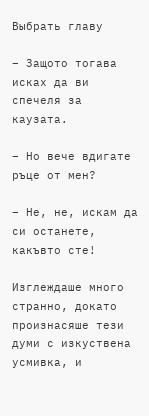Выбрать главу

– Защото тогава исках да ви спечеля за каузата.

– Но вече вдигате ръце от мен?

– Не, не, искам да си останете, какъвто сте!

Изглеждаше много странно, докато произнасяше тези думи с изкуствена усмивка, и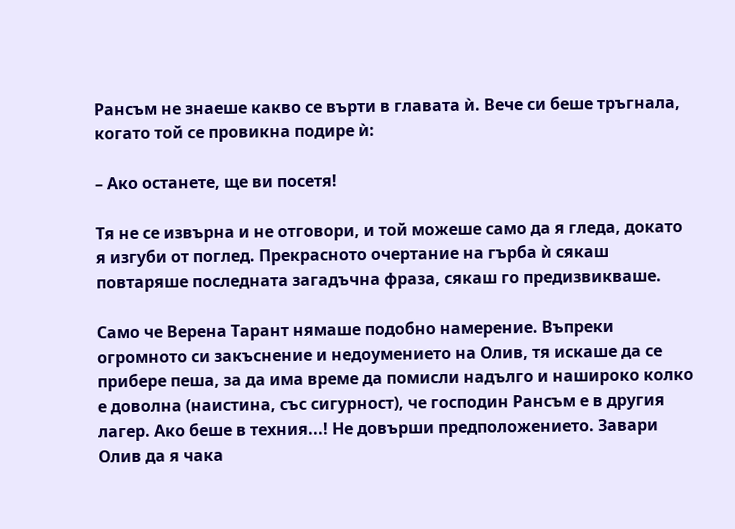Рансъм не знаеше какво се върти в главата ѝ. Вече си беше тръгнала, когато той се провикна подире ѝ:

– Ако останете, ще ви посетя!

Тя не се извърна и не отговори, и той можеше само да я гледа, докато я изгуби от поглед. Прекрасното очертание на гърба ѝ сякаш повтаряше последната загадъчна фраза, сякаш го предизвикваше.

Само че Верена Тарант нямаше подобно намерение. Въпреки огромното си закъснение и недоумението на Олив, тя искаше да се прибере пеша, за да има време да помисли надълго и нашироко колко е доволна (наистина, със сигурност), че господин Рансъм е в другия лагер. Ако беше в техния...! Не довърши предположението. Завари Олив да я чака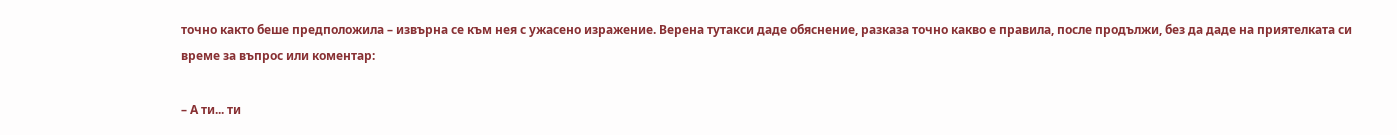точно както беше предположила – извърна се към нея с ужасено изражение. Верена тутакси даде обяснение, разказа точно какво е правила, после продължи, без да даде на приятелката си време за въпрос или коментар:

– А ти... ти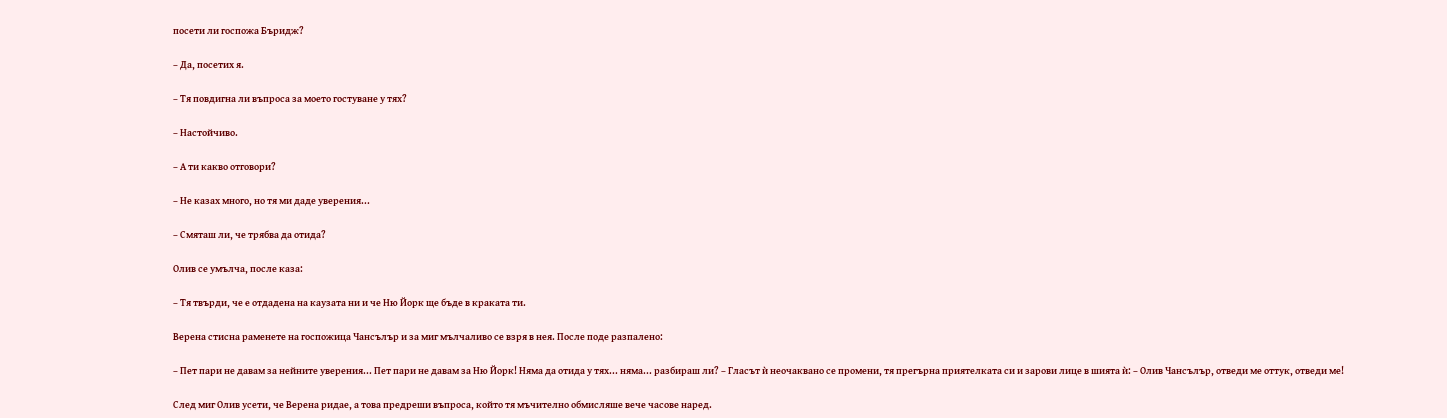посети ли госпожа Бъридж?

– Да, посетих я.

– Тя повдигна ли въпроса за моето гостуване у тях?

– Настойчиво.

– А ти какво отговори?

– Не казах много, но тя ми даде уверения...

– Смяташ ли, че трябва да отида?

Олив се умълча, после каза:

– Тя твърди, че е отдадена на каузата ни и че Ню Йорк ще бъде в краката ти.

Верена стисна раменете на госпожица Чансълър и за миг мълчаливо се взря в нея. После поде разпалено:

– Пет пари не давам за нейните уверения... Пет пари не давам за Ню Йорк! Няма да отида у тях... няма... разбираш ли? – Гласът ѝ неочаквано се промени, тя прегърна приятелката си и зарови лице в шията ѝ: – Олив Чансълър, отведи ме оттук, отведи ме!

След миг Олив усети, че Верена ридае, а това предреши въпроса, който тя мъчително обмисляше вече часове наред.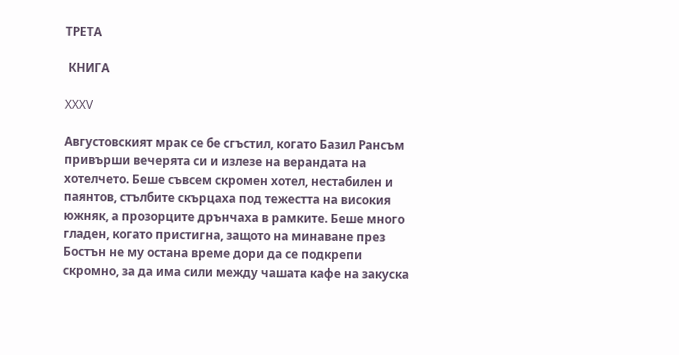ТРЕТА

 КНИГА

XXXV

Августовският мрак се бе сгъстил, когато Базил Рансъм привърши вечерята си и излезе на верандата на хотелчето. Беше съвсем скромен хотел, нестабилен и паянтов, стълбите скърцаха под тежестта на високия южняк, а прозорците дрънчаха в рамките. Беше много гладен, когато пристигна, защото на минаване през Бостън не му остана време дори да се подкрепи скромно, за да има сили между чашата кафе на закуска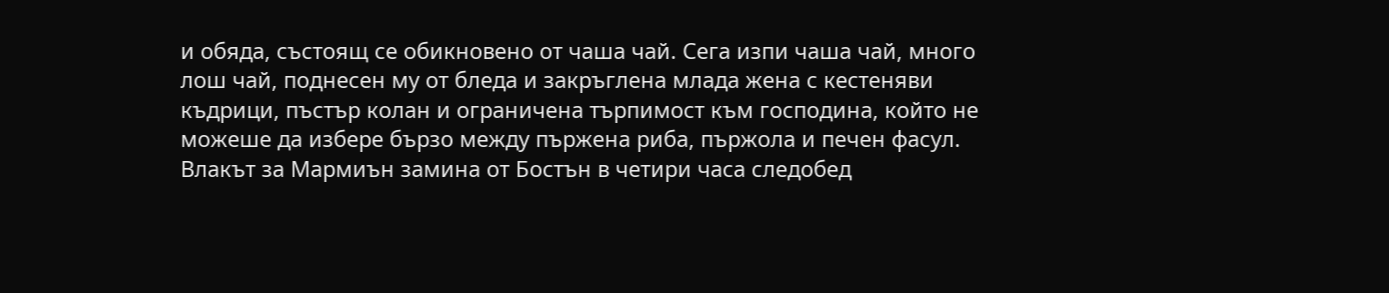и обяда, състоящ се обикновено от чаша чай. Сега изпи чаша чай, много лош чай, поднесен му от бледа и закръглена млада жена с кестеняви къдрици, пъстър колан и ограничена търпимост към господина, който не можеше да избере бързо между пържена риба, пържола и печен фасул. Влакът за Мармиън замина от Бостън в четири часа следобед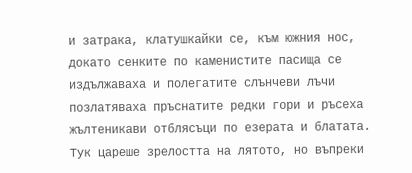и затрака, клатушкайки се, към южния нос, докато сенките по каменистите пасища се издължаваха и полегатите слънчеви лъчи позлатяваха пръснатите редки гори и ръсеха жълтеникави отблясъци по езерата и блатата. Тук цареше зрелостта на лятото, но въпреки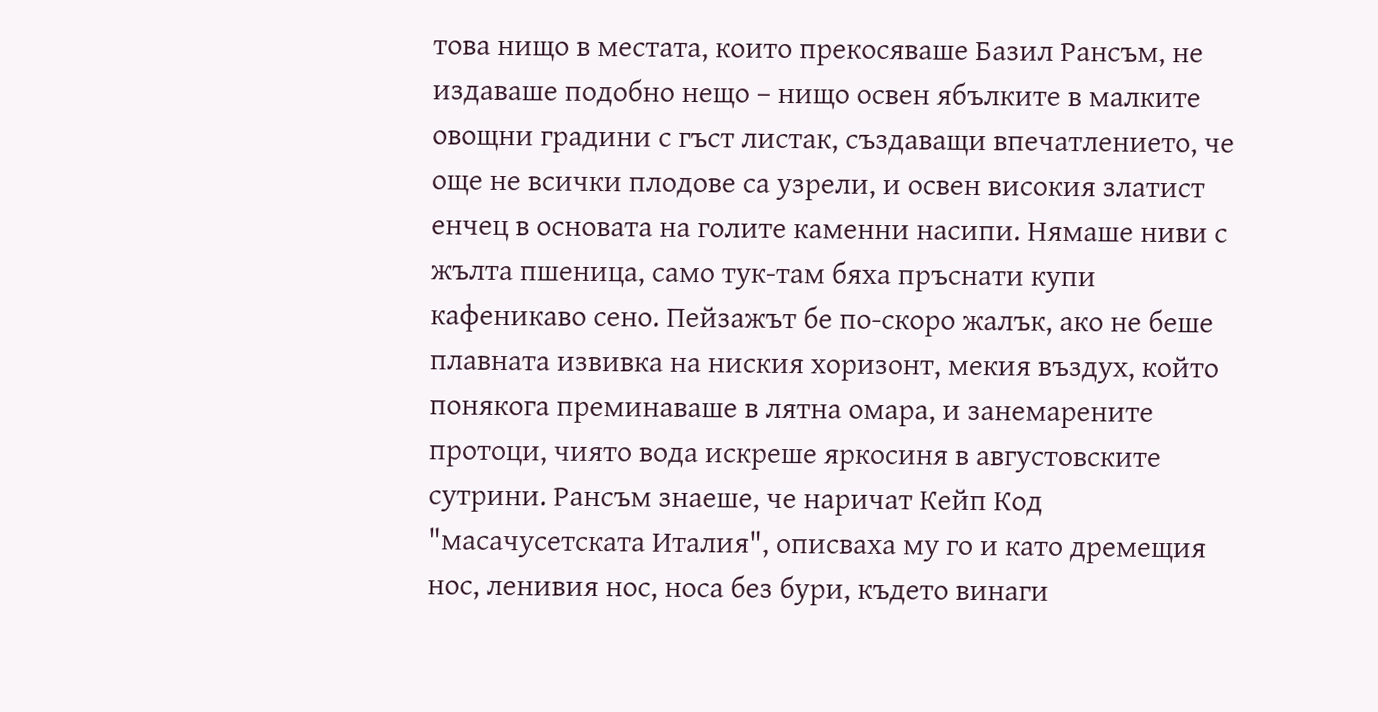това нищо в местата, които прекосяваше Базил Рансъм, не издаваше подобно нещо – нищо освен ябълките в малките овощни градини с гъст листак, създаващи впечатлението, че още не всички плодове са узрели, и освен високия златист енчец в основата на голите каменни насипи. Нямаше ниви с жълта пшеница, само тук-там бяха пръснати купи кафеникаво сено. Пейзажът бе по-скоро жалък, ако не беше плавната извивка на ниския хоризонт, мекия въздух, който понякога преминаваше в лятна омара, и занемарените протоци, чиято вода искреше яркосиня в августовските сутрини. Рансъм знаеше, че наричат Кейп Код "масачусетската Италия", описваха му го и като дремещия нос, ленивия нос, носа без бури, където винаги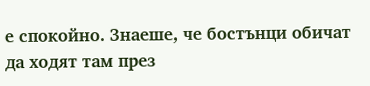е спокойно. Знаеше, че бостънци обичат да ходят там през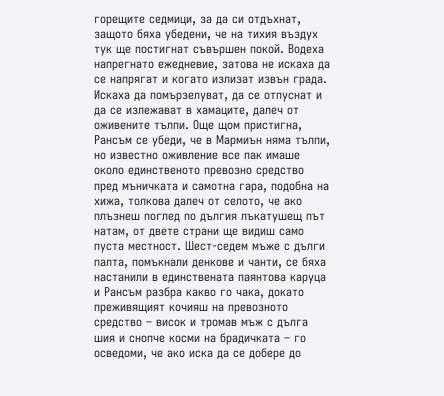горещите седмици, за да си отдъхнат, защото бяха убедени, че на тихия въздух тук ще постигнат съвършен покой. Водеха напрегнато ежедневие, затова не искаха да се напрягат и когато излизат извън града. Искаха да помързелуват, да се отпуснат и да се излежават в хамаците, далеч от оживените тълпи. Още щом пристигна, Рансъм се убеди, че в Мармиън няма тълпи, но известно оживление все пак имаше около единственото превозно средство пред мъничката и самотна гара, подобна на хижа, толкова далеч от селото, че ако плъзнеш поглед по дългия лъкатушещ път натам, от двете страни ще видиш само пуста местност. Шест-седем мъже с дълги палта, помъкнали денкове и чанти, се бяха настанили в единствената паянтова каруца и Рансъм разбра какво го чака, докато преживящият кочияш на превозното средство – висок и тромав мъж с дълга шия и снопче косми на брадичката – го осведоми, че ако иска да се добере до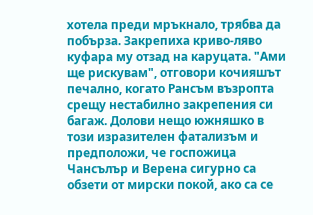хотела преди мръкнало, трябва да побърза. Закрепиха криво-ляво куфара му отзад на каруцата. "Ами ще рискувам", отговори кочияшът печално, когато Рансъм възропта срещу нестабилно закрепения си багаж. Долови нещо южняшко в този изразителен фатализъм и предположи, че госпожица Чансълър и Верена сигурно са обзети от мирски покой, ако са се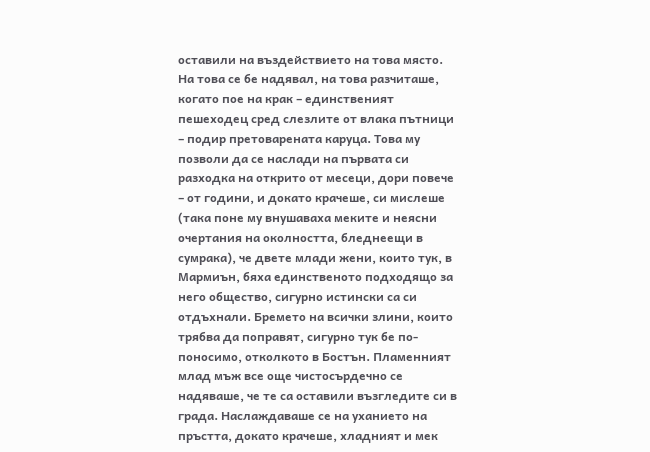оставили на въздействието на това място. На това се бе надявал, на това разчиташе, когато пое на крак – единственият пешеходец сред слезлите от влака пътници – подир претоварената каруца. Това му позволи да се наслади на първата си разходка на открито от месеци, дори повече – от години, и докато крачеше, си мислеше (така поне му внушаваха меките и неясни очертания на околността, бледнеещи в сумрака), че двете млади жени, които тук, в Мармиън, бяха единственото подходящо за него общество, сигурно истински са си отдъхнали. Бремето на всички злини, които трябва да поправят, сигурно тук бе по-поносимо, отколкото в Бостън. Пламенният млад мъж все още чистосърдечно се надяваше, че те са оставили възгледите си в града. Наслаждаваше се на уханието на пръстта, докато крачеше, хладният и мек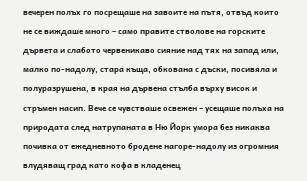вечерен полъх го посрещаше на завоите на пътя, отвъд които не се виждаше много – само правите стволове на горските дървета и слабото червеникаво сияние над тях на запад или, малко по-надолу, стара къща, обкована с дъски, посивяла и полуразрушена, в края на дървена стълба върху висок и стръмен насип. Вече се чувстваше освежен – усещаше полъха на природата след натрупаната в Ню Йорк умора без никаква почивка от ежедневното бродене нагоре-надолу из огромния влудяващ град като кофа в кладенец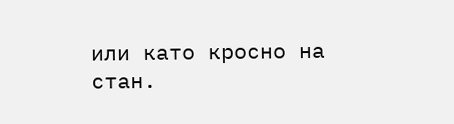или като кросно на стан.